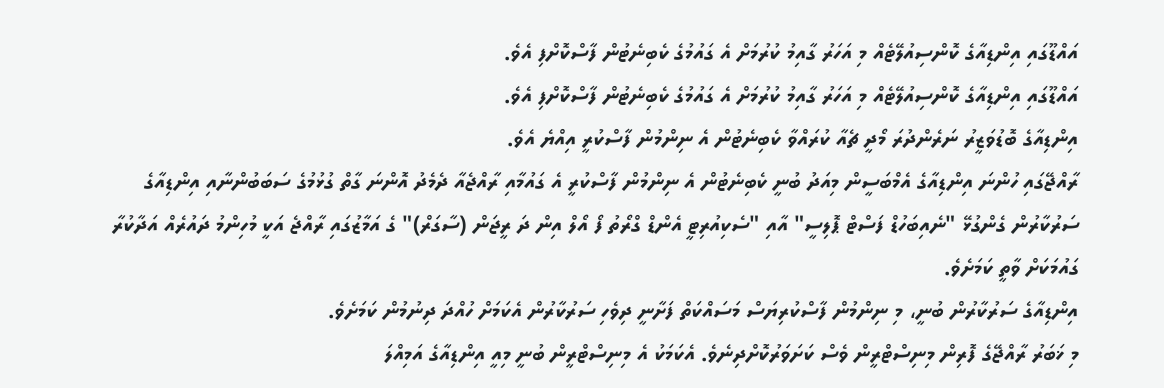އައްޑޫގައި އިންޑިއާގެ ކޮންސިއުލޭޓެއް މި އަހަރު ގާއިމު ކުރުމަށް އެ ގައުމުގެ ކެބިނެޓުން ފާސްކޮށްފި އެވެ.
އައްޑޫގައި އިންޑިއާގެ ކޮންސިއުލޭޓެއް މި އަހަރު ގާއިމު ކުރުމަށް އެ ގައުމުގެ ކެބިނެޓުން ފާސްކޮށްފި އެވެ.
އިންޑިއާގެ ބޮޑުވަޒީރު ނަރެންދުރަ މޯދީ ޗެއާ ކުރައްވާ ކެބިނެޓުން އެ ނިންމުން ފާސްކުރީ އިއްޔެ އެވެ.
ރާއްޖޭގައި ހުންނަ އިންޑިއާގެ އެމްބަސީން މިއަދު ބުނީ ކެބިނެޓުން އެ ނިންމުން ފާސްކުރީ އެ ގައުމާއި ރާއްޖެއާ ދެމެދު އޮންނަ ގާތް ގުޅުމުގެ ސަބަބުންނާއި އިންޑިއާގެ ސަރުކާރުން ގެންގުޅޭ "ނެއިބަހުޑް ފަސްޓް ޕޮލިސީ" އާއި "ސެކިއުރިޓީ އެންޑް ގްރޯތު ފޯ އޯލް އިން ދަ ރީޖަން (ސާގަރް)" ގެ އަމާޒުގައި ރާއްޖެ އަކީ މުހިންމު ދައުރެއް އަދާކުރާ ގައުމަކަށް ވާތީ ކަމަށެވެ.
އިންޑިއާގެ ސަރުކާރުން ބުނީ، މި ނިންމުން ފާސްކުރިޔަސް މަސައްކަތް ފަށާނީ ދިވެހި ސަރުކާރުން އެކަމަށް ހުއްދަ ދިނުމުން ކަމަށެވެ.
މި ޚަބަރު ރާއްޖޭގެ ފޮރިން މިނިސްޓްރީން ވެސް ކަށަވަރުކޮށްދިނެވެ. އެކަމަކު އެ މިނިސްޓްރީން ބުނީ މިއީ އިންޑިއާގެ އަމިއްލަ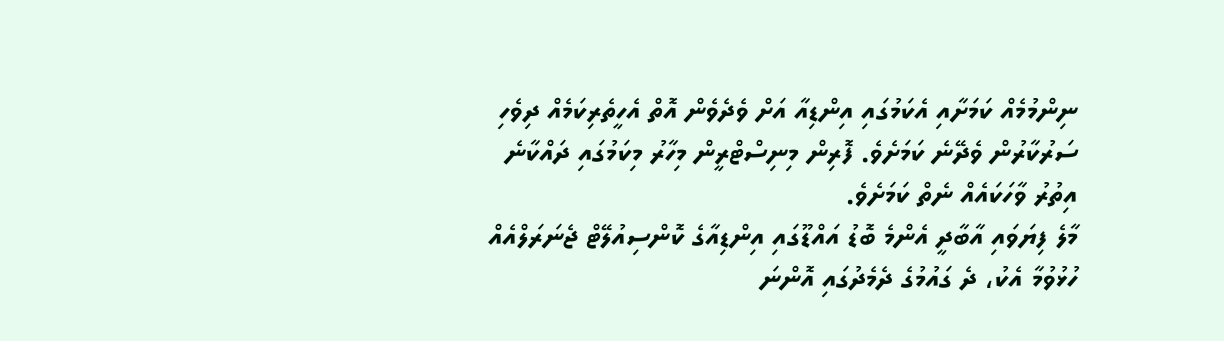ނިންމުމެއް ކަމަށާއި އެކަމުގައި އިންޑިއާ އަށް ވެދެވެން އޮތް އެހީތެރިކަމެއް ދިވެހި ސަރުކާރުން ވެދޭނެ ކަމަށެވެ. ފޮރިން މިނިސްޓްރީން މިހާރު މިކަމުގައި ދައްކާނެ އިތުރު ވާހަކައެއް ނެތް ކަމަށެވެ.
މާލެ ފިޔަވައި އާބާދީ އެންމެ ބޮޑު އައްޑޫގައި އިންޑިއާގެ ކޮންސިއުލޭޓް ޖެނަރަލްއެއް ހުޅުވުމާ އެކު، ދެ ގައުމުގެ ދެމެދުގައި އޮންނަ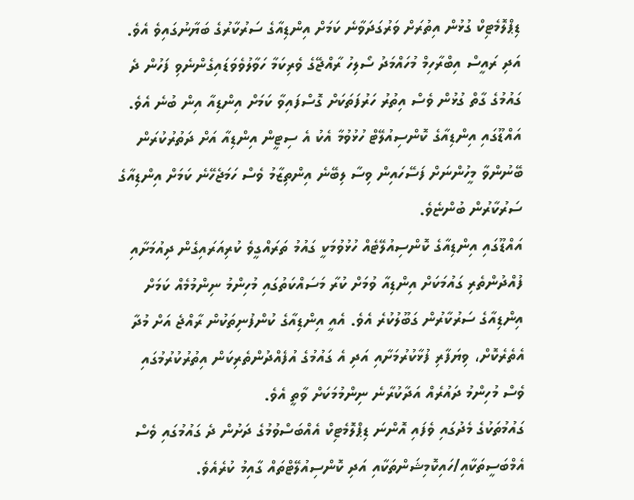ޑިޕްލޮމެޓިކް ގުޅުން އިތުރަށް ވަރުގަދަވާނެ ކަމަށް އިންޑިއާގެ ސަރުކާރުގެ ބަޔާނުގައިވެ އެވެ. އަދި ރައީސް އިބްރާހިމް މުހައްމަދު ސޯލިހު ރާއްޖޭގެ ވެރިކަމާ ހަވާލުވެވަޑައިގެންނެވި ފަހުން ދެ ގައުމުގެ ގާތް ގުޅުން ވެސް އިތުރު ހަރުފަތަކަށް ގޮސްފައިވާ ކަމަށް އިންޑިއާ އިން ބުނެ އެވެ.
އައްޑޫގައި އިންޑިއާގެ ކޮންސިއުލޭޓް ހުޅުވުމާ އެކު އެ ސިޓީން އިންޑިއާ އަށް ދަތުރުކުރަން ބޭނުންވާ މީހުންނަށް ފަސޭހައިން ވިސާ ލިބޭނެ އިންތިޒާމު ވެސް ހަމަޖެހޭނެ ކަމަށް އިންޑިއާގެ ސަރުކާރުން ބުންޏެވެ.
އައްޑޫގައި އިންޑިއާގެ ކޮންސިއުލޭޓެއް ހުޅުވުމަކީ ގައުމު ތަރައްގީވެ ކުރިއަރައިގެން ދިއުމަށާއި ފުއްދުންތެރި ގައުމަކަށް އިންޑިއާ ވުމަށް ކުރާ މަސައްކަތުގައި މުހިންމު ނިންމުމެއް ކަމަށް އިންޑިއާގެ ސަރުކާރުން ގަބޫލުކުރެ އެވެ. އެއީ އިންޑިއާގެ ކުންފުނިތަކުން ރާއްޖެ އަށް މުދާ އެތެރެކޮށް، ވިޔަފާރި ފުޅާކުރުމަށާއި އަދި އެ ގައުމުގެ އުފެއްދުންތެރިކަން އިތުރުކުރުމުގައި ވެސް މުހިންމު ދައުރެއް އަދާކުރާނެ ނިންމުމަކަށް ވާތީ އެވެ.
ގައުމުތަކުގެ މެދުގައި ވެފައި އޮންނަ ޑިޕްލޮމެޓިކް އެއްބަސްވުމުގެ ދަށުން ދެ ގައުމުގައި ވެސް އެމްބަސީތަކާއި/ހައިކޮމިޝަންތަކާއި އަދި ކޮންސިއުލޭޓްތައް ގާއިމު ކުރެއެވެ.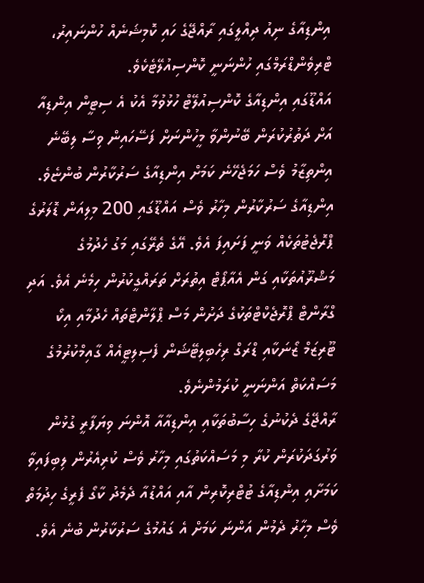އިންޑިއާގެ ނިއު ދިއްލީގައި ރާއްޖޭގެ ހައި ކޮމިޝަނެއް ހުންނައިރު، ޓްރިވެންޑްރަމްގައި ހުންނަނީ ކޮންސިއުލޭޓެކެވެ.
އައްޑޫގައި އިންޑިއާގެ ކޮންސިއުލޭޓް ހުޅުވުމާ އެކު އެ ސިޓީން އިންޑިއާ އަށް ދަތުރުކުރަން ބޭނުންވާ މީހުންނަށް ފަސޭހައިން ވިސާ ލިބޭނެ އިންތިޒާމު ވެސް ހަމަޖެހޭނެ ކަމަށް އިންޑިއާގެ ސަރުކާރުން ބުންޏެވެ.
އިންޑިއާގެ ސަރުކާރުން މިހާރު ވެސް އައްޑޫގައި 200 މިލިއަން ޑޮލަރުގެ ޕްރޮޖެޓުތަކެއް ވަނީ ފަށައިފަ އެވެ. އޭގެ ތެރޭގައި މަގު ހެދުމުގެ މަޝްރޫއުތަކާއި ގަން އެއާޕޯޓް އިތުރަށް ތަރައްގީކުރުން ހިމެނެ އެވެ. އަދި ގްރާންޓް ޕްރޮޖެކްޓްތަކުގެ ދަށުން މަސް ޕްލާންޓްތައް ހެދުމާއި އިކޯ ޓޫރިޒަމް ޒޯނަކާއި ޑްރަގް ރިހެބިލިޓޭޝަން ފެސިލިޓީއެއް ގާއިމްކުރުމުގެ މަސައްކަތް އަންނަނީ ކުރަމުންނެވެ.
ރާއްޖޭގެ ދެކުނުގެ ހިސާބުތަކާއި އިންޑިއާއާ އޮންނަ ވިޔަފާރީ ގުޅުން ވަރުގަދަކުރަން ކުރާ މި މަސައްކަތުގައި މިހާރު ވެސް ކުރިއެރުން ލިބިފައިވާ ކަމަށާއި އިންޑިއާގެ ޓުޓްރިކޮރިން އާއި އައްޑުއާ ދެމެދު ކާގޯ ފެރީގެ ހިދުމަތް ވެސް މިހާރު ދެމުން އަންނަ ކަމަށް އެ ގައުމުގެ ސަރުކާރުން ބުނެ އެވެ.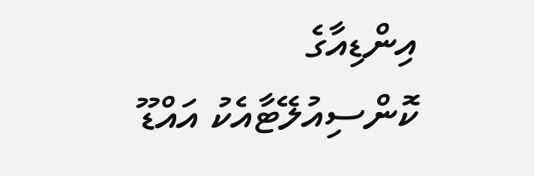އިންޑިއާގެ ކޮންސިއުލޭޓާއެކު އައްޑޫ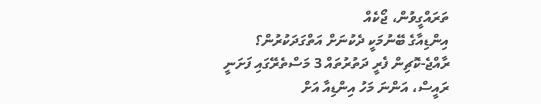ތަރައްގީވުން، ޖޯކެއް
އިންޑިއާގެ ބޭނުމަކީ ދެކުނަށް އަތްގަދަކުރުން؟
ރާއްޖެ-ކޮޗިން ފެރީ ދަތުރުތައް 3 މަސްތެރޭގައި ފަށަނީ
ރައީސް، އަންނަ މަހު އިންޑިއާ އަށް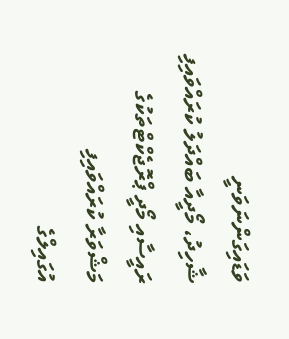ވަޑައިގަންނަވަނީ
ޝާހިދު، މޯދީއާ ބައްދަލު ކުރައްވައިފި
ރައީސާއި މޯދީ ޕްރޮޖެކްޓްތަކުގެ މަޝްވަރާ ކުރައްވައިފި
އުގައިލްގެ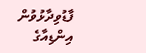ފާޑުވިދާޅުވުން އިންޑިއާގެ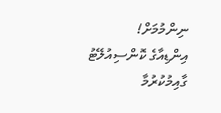ނިންމުމަށް!
އިންޑިއާގެ ކޮންސިއުލޭޓު ގާއިމުކުރުމާ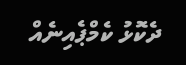ދެކޮޅު ކެމްޕެއިނެއް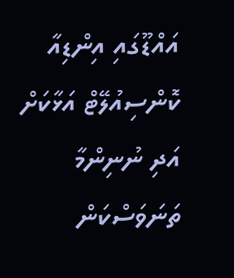އައްޑޫގައި އިންޑިއާ ކޮންސިއުލޭޓް އަޅާކަށް އަދި ނުނިންމާ
ތަނަވަސްކަން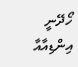ހޯދޭނީ އިންޑިއާއާ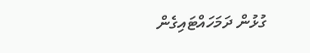ގުޅުން ދަމަހައްޓައިގެން